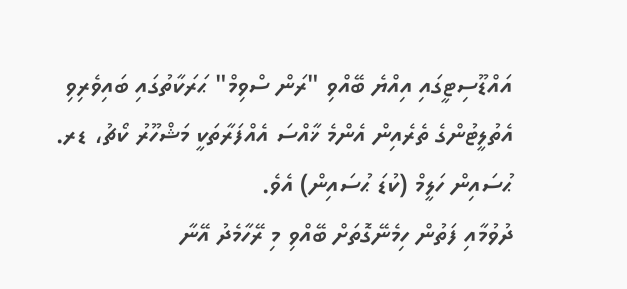އައްޑޫސިޓީގައި އިއްޔެ ބޭއްވި "ރަން ސްވިމް" ޙަރަކާތުގައި ބައިވެރިވި އެތުލީޓުންގެ ތެރެއިން އެންމެ ޚާއްސަ އެއްފަރާތަކީ މަޝްހޫރު ކޯޗު، ޑރ. ޙުސައިން ހަލީމް (ކުޑަ ޙުސައިން) އެވެ.
ދުވުމާއި ފަތުން ހިމެނޭގޮތަށް ބޭއްވި މި ރޭހާމެދު އޭނާ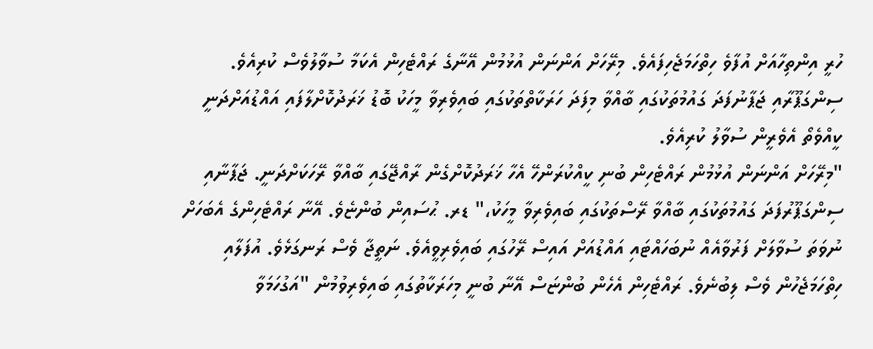ހުރީ އިންތިހާއަށް އުފާވެ ހިތްހަމަޖެހިފައެވެ. މިރޭހަށް އަންނަން އުޅުމުން އޭނާގެ ރައްޓެހިން އެކަމާ ސުވާލުވެސް ކުރިއެވެ. ސިންގަޕޫރާއި ޖަޕާނުފަދަ ގައުމުތަކުގައި ބާއްވާ މިފަދަ ހަރަކާތްތަކުގައި ބައިވެރިވާ މީހަކު ބޮޑު ޚަރަދުކޮށްލާފައި އައްޑުއަށްދަނީ ކީއްވެތޯ އެވެރީން ސުވާލު ކުރިއެވެ.
"މިރޭހަށް އަންނަން އުޅުމުން ރައްޓެހިން ބުނި ކީއްކުރަންހޭ އެހާ ޚަރަދުކޮށްގެން ރާއްޖޭގައި ބާއްވާ ރޭހަކަށްދަނީ. ޖަޕާނާއި ސިންގަޕޫރުފަދަ ގައުމުތަކުގައި ބާއްވާ ރޭސްތަކުގައި ބައިވެރިވާ މީހަކު،" ޑރ. ޙުސައިން ބުންޏެވެ. އޭނާ ރައްޓެހިންގެ އެބަހަށް ނުވަތަ ސުވާލަށް ފަރުވާއެއް ނުބަހައްޓައި އައްޑުއަށް އައިސް ރޭހުގައި ބައިވެރިވީއެވެ. ނަތީޖާ ވެސް ރަނގަޅެވެ. އުފަލާއި ހިތްހަމަޖެހުން ވެސް ލިބުނެވެ. ރައްޓެހިން އެހެން ބުންޏަސް އޭނާ ބުނީ މިހަރަކާތުގައި ބައިވެރިވުމުން "އަގުހަމަވާ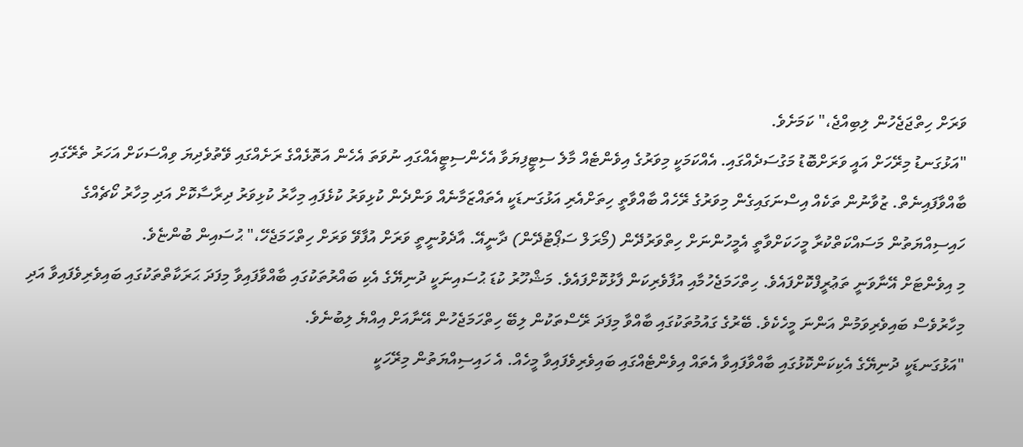ވަރަށް ހިތްޖަޖެހުން ލިބިއްޖެ،" ކަމަށެވެ.
"އަޅުގަނޑު މިރޭހަށް އައީ ވަރަށްބޮޑު މަގުސަދެއްގައި. އެއްކަމަކީ މިވަރުގެ އިވެންޓެއް މާލެ ސިޓީފިޔަވާ އެހެންސިޓީއެއްގައި ނުވަތަ އެހެން އަތޮޅެއްގެ ރަށެއްގައި ވޭތުވެދިޔަ ވިއްސަކަށް އަހަރު ތެރޭގައި ބާއްވާފައިނެތް. ޒުވާނުން ތަކެއް އިސްނަގައިގެން މިވަރުގެ ރޭހެއް ބާއްވާތީ ހިތަށްއެރި އަޅުގަނޑަކީ އެތައްޒަމާނެއް ވަންދެން ކުޅިވަރު ކުޅެފައި މިހާރު ކުޅިވަރު ދިރާސާކޮށް އަދި މިހާރު ކޯޗެއްގެ ހައިސިއްޔަތުން މަސައްކަތްކުރާ މީހަކަށްވާތީ އެމީހުންނަށް ހިތްވަރުދޭން (މޯރަލް ސަޕޯޓުދޭން) ދާނީއޭ. އާދެވުނީތީ ވަރަށް އުފާވޭ ވަރަށް ހިތްހަމަޖެހޭ،" ޙުސައިން ބުންޏެވެ.
މި އިވެންޓަށް އޭނާވަނީ ތަޢުރީފްކޮށްފައެވެ. ހިތްހަމަޖެހުމާއި އުފާވެރިކަން ފާޅުކޮށްފައެވެ. މަޝްހޫރު ކުޑަ ޙުސައިނަކީ ދުނިޔޭގެ އެކި ބައްރުތަކުގައި ބާއްވާފައިވާ މިފަދަ ޙަރަކާތްތަކުގައި ބައިވެރިވެފައިވާ އަދި މިހާރުވެސް ބައިވެރިވަމުން އަންނަ މީހެކެވެ. ބޭރުގެ ގައުމުތަކުގައި ބާއްވާ މިފަދަ ރޭސްތަކުން ލިބޭ ހިތްހަމަޖެހުން އޭނާއަށް އިއްޔެ ލިބުނެވެ.
"އަޅުގަނޑަކީ ދުނިޔޭގެ އެކިކަންކޮޅުގައި ބާއްވާފައިވާ އެތައް އިވެންޓެއްގައި ބައިވެރިވެފައިވާ މީހެއް. އެ ހައިސިއްޔަތުން މިރޭހަކީ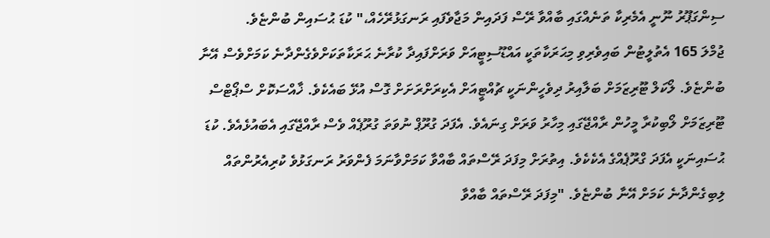ސިންގަޕޫރު ނޫނީ އެމެރިކާ ތަނެއްގައި ބާއްވާ ރޭސް ފަދައިން މަޖާވެފައި ރަނގަޅުރޭހެއް،" ކުޑަ ޙުސައިން ބުންޏެވެ.
ޖުމްލަ 165 އެތުލީޓުން ބައިވެރިވި މިޙަރަކާތަކީ އައްޑޫސިޓީއަށް ވަރަށްފައިދާ ކުރާނެ ޙަރަކާތަކަށްވެގެންދާނެ ކަމަށްވެސް އޭނާ ބުންޏެވެ. ލޯކަލް ޓޫރިޒަމަށް ބަލާއިރު ދިވެހީންނަކީ ޗުއްޓީއަށް އެކިރަށްރަށަށް ގޮސް އުޅޭ ބައެކެވެ. ޚާއްސަކޮށް ސްޕޯޓްސް ޓޫރިޒަމަށް ލޯބިކުރާ މީހުން ރާއްޖޭގައި މިހާރު ވަރަށް ގިނައެވެ. އެފަދަ ގުރޫޕް ނުވަތަ ގުރޫޕެއް ވެސް ރާއްޖޭގައި އެބައުޅެއެވެ. ކުޑަ ޙުސައިނަކީ އެފަދަ ގްރޫޕެއްގެ އެކެކެވެ. އިތުރަށް މިފަދަ ރޭސްތައް ބާއްވާ ކަމަށްވާނަމަ ފެންވަރު ރަނގަޅުވެ ކުރިއެރުންތައް ލިބިގެންދާނެ ކަމަށް އޭނާ ބުންޏެވެ. "މިފަދަ ރޭސްތައް ބާއްވާ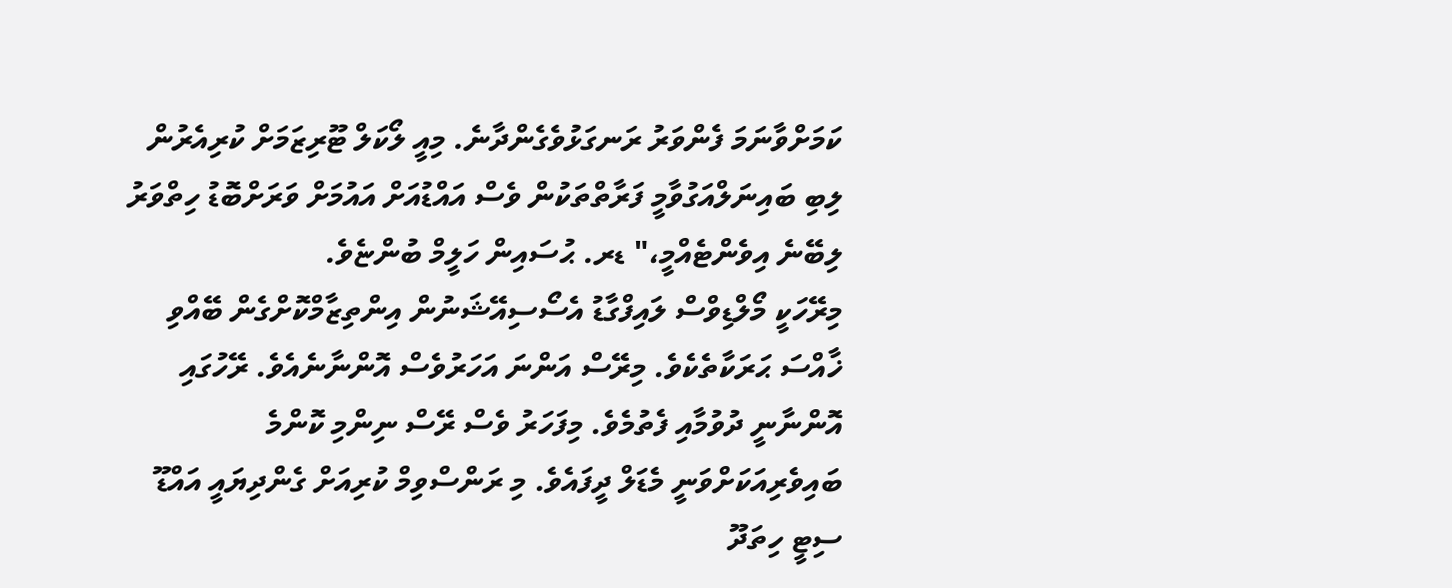ކަމަށްވާނަމަ ފެންވަރު ރަނގަޅުވެގެންދާނެ. މިއީ ލޯކަލް ޓޫރިޒަމަށް ކުރިއެރުން ލިބި ބައިނަލްއަގުވާމީ ފަރާތްތަކުން ވެސް އައްޑުއަށް އައުމަށް ވަރަށްބޮޑު ހިތްވަރު ލިބޭނެ އިވެންޓެއްމީ،" ޑރ. ޙުސައިން ހަލީމް ބުންޏެވެ.
މިރޭހަކީ މޯލްޑިވްސް ލައިފްގާޑު އެސޯސިއޭޝަނުން އިންތިޒާމްކޮށްގެން ބޭއްވި ޚާއްސަ ޙަރަކާތެކެވެ. މިރޭސް އަންނަ އަހަރުވެސް އޮންނާނެއެވެ. ރޭހުގައި އޮންނާނީ ދުވުމާއި ފެތުމެވެ. މިފަހަރު ވެސް ރޭސް ނިންމި ކޮންމެ ބައިވެރިއަކަށްވަނީ މެޑަލް ދީފައެވެ. މި ރަންސްވިމް ކުރިއަށް ގެންދިޔައީ އައްޑޫ ސިޓީ ހިތަދޫ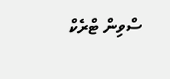ސްވިން ޓްރެކް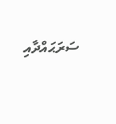ސަރަޙައްދާއި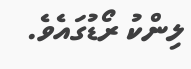ލިންކު ރޯޑުގައެވެ.